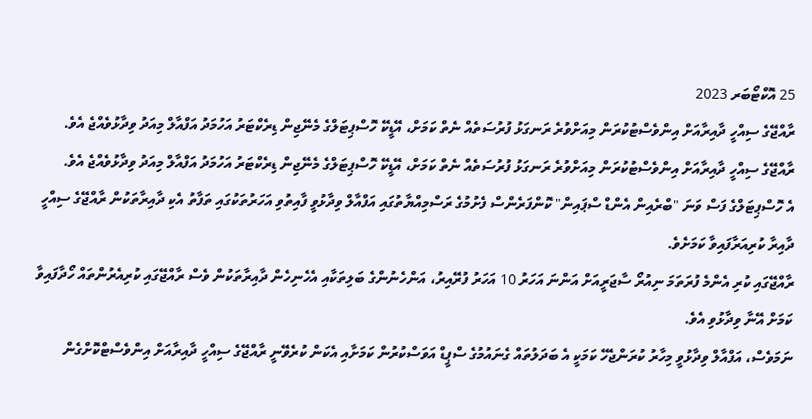25 އޮކްޓޯބަރ 2023
ރާއްޖޭގެ ސިއްހީ ދާއިރާއަށް އިންވެސްޓުކުރަން މިއަށްވުރެ ރަނގަޅު ފުރުސަތެއް ނެތް ކަމަށް، އޭޑީކޭ ހޮސްޕިޓަލްގެ މެނޭޖިން ޑިރެކްޓަރު އަހުމަދު އަފްއާލް މިއަދު ވިދާޅުވެއްޖެ އެވެ.
ރާއްޖޭގެ ސިއްހީ ދާއިރާއަށް އިންވެސްޓުކުރަން މިއަށްވުރެ ރަނގަޅު ފުރުސަތެއް ނެތް ކަމަށް، އޭޑީކޭ ހޮސްޕިޓަލްގެ މެނޭޖިން ޑިރެކްޓަރު އަހުމަދު އަފްއާލް މިއަދު ވިދާޅުވެއްޖެ އެވެ.
އެ ހޮސްޕިޓަލްގެ ފަސް ވަނަ "ބްރެއިން އެންޑް ސްޕައިން" ކޮންފަރެންސް ފެށުމުގެ ރަސްމިއްޔާތުގައި އަފްއާލް ވިދާޅުވީ ފާއިތުވި އަހަރުތަކުގައި ތަފާތު އެކި ދާއިރާތަކުން ރާއްޖޭގެ ސިއްހީ ދާއިރާ ކުރިއަރާފައިވާ ކަމަށެވެ.
ރާއްޖޭގައި ކުރި އެންމެ ފުރަތަމަ ނިއުރޯ ސާޖަރީއަށް އަންނަ އަހަރު 10 އަހަރު ފުރޭއިރު، އަންހެނުންގެ ބަލިތަކާއި އެހެނިހެން ދާއިރާތަކުން ވެސް ރާއްޖޭގައި ކުރިއެރުންތައް ހޯދާފައިވާ ކަމަށް އޭނާ ވިދާޅުވި އެވެ.
ނަމަވެސް، އަފްއާލް ވިދާޅުވީ މިހާރު ކުރަންޖެހޭ ކަމަކީ އެ ބަދަލުތައް ގެނައުމުގެ ސްޕީޑް އަވަސްކުރުން ކަމަށާއި އެކަން ކުރެވޭނީ ރާއްޖޭގެ ސިއްހީ ދާއިރާއަށް އިންވެސްޓްކޮށްގެން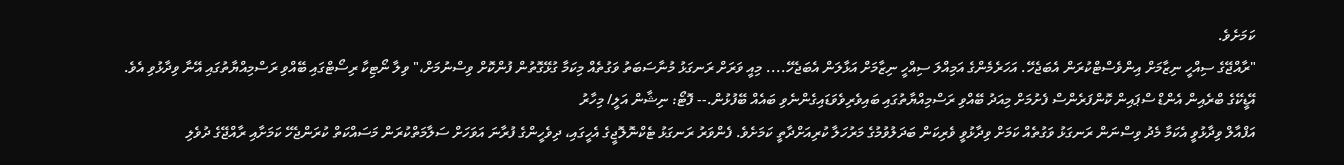ކަމަށެވެ.
"ރާއްޖޭގެ ސިއްހީ ނިޒާމަށް އިންވެސްޓްކުރަން އެބަޖެހޭ. އަހަރެމެންގެ އަމިއްލަ ސިއްހީ ނިޒާމަށް އަޅާލަން އެބަޖެހޭ.... މިއީ ވަރަށް ރަނގަޅު މުނާސަބަތު ވަގުތެއް މިކަމާ ގުޅޭގޮތުން ފުންކޮށް ވިސްނުމަށް،" ވިލާ ނޯޓިކާ ރިސޯޓްގައި ބޭއްވި ރަސްމިއްޔާތުގައި އޭނާ ވިދާޅުވި އެވެ.
އޭޑީކޭގެ ބްރެއިން އެންޑް ސްޕައިން ކޮންފަރެންސް ފެށުމަށް މިއަދު ބޭއްވި ރަސްމިއްޔާތުގައި ބައިވެރިވެވަޑައިގެންނެވި ބައެއް ބޭފުޅުން.-- ފޮޓޯ: ނިޝާން އަލީ/ މިހާރު
އަފްއާލް ވިދާޅުވީ އެކަމާ މެދު ވިސްނަން ރަނގަޅު ވަގުތެއް ކަމަށް ވިދާޅުވީ ވެރިކަން ބަދަލުވުމުގެ މަރުހަލާ ކުރިއަށްދާތީ ކަމަށެވެ. ފެންވަރު ރަނގަޅު ޓެކްނޮލޮޖީގެ އެހީގައި، ދިވެހީންގެ ފުރާނަ އަވަހަށް ސަލާމަތްކުރަން މަސައްކަތް ކުރަންޖެހޭ ކަމަށާއި ރާއްޖޭގެ ދުވެލި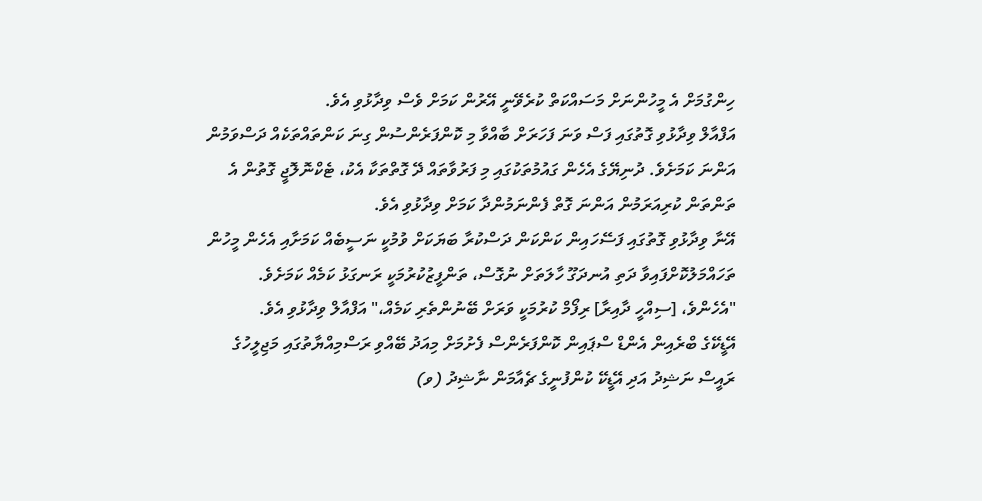ހިންގުމަށް އެ މީހުންނަށް މަސައްކަތް ކުރެވޭނީ އޭރުން ކަމަށް ވެސް ވިދާޅުވި އެވެ.
އަފްއާލް ވިދާޅުވި ގޮތުގައި ފަސް ވަނަ ފަހަރަށް ބާއްވާ މި ކޮންފަރެންސުން ގިނަ ކަންތައްތަކެއް ދަސްވަމުން އަންނަ ކަމަށެވެ. ދުނިޔޭގެ އެހެން ގައުމުތަކުގައި މި ފަރުވާތައް ދޭ ގޮތްތަކާ އެކު، ޓެކްނޮލޮޖީ ގޮތުން އެ ތަންތަން ކުރިއަރަމުން އަންނަ ގޮތް ފެންނަމުންދާ ކަމަށް ވިދާޅުވި އެވެ.
އޭނާ ވިދާޅުވި ގޮތުގައި ފަސޭހައިން ކަންކަން ދަސްކުރާ ބަޔަކަށް ވުމުކީ ނަސީބެއް ކަމަށާއި އެހެން މީހުން ތަހައްމަލުކޮށްފައިވާ ދަތި އުނދަގޫ ހާލަތަށް ނުގޮސް، ތަންފީޒުކުރުމަކީ ރަނގަޅު ކަމެއް ކަމަށެވެ.
"އެހެންވެ، [ސިއްހީ ދާއިރާ] ރިފޯމް ކުރުމަކީ ވަރަށް ބޭނުންތެރި ކަމެއް،" އަފްއާލް ވިދާޅުވި އެވެ.
އޭޑީކޭގެ ބްރެއިން އެންޑް ސްޕައިން ކޮންފަރެންސް ފެށުމަށް މިއަދު ބޭއްވި ރަސްމިއްޔާތުގައި މަޖިލީހުގެ ރައީސް ނަޝިދު އަދި އޭޑީކޭ ކުންފުނީގެ ޗެއާމަން ނާޝިދު (ވ)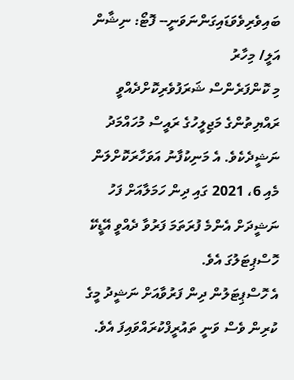ބައިވެރިވެވަޑައިގަންނަވަނީ-- ފޮޓޯ: ނިޝާން އަލީ/ މިހާރު
މި ކޮންފަރެންސް ޝަރަފުވެރިކޮށްދެއްވީ ރައްޔިތުންގެ މަޖިލީހުގެ ރައީސް މުހައްމަދު ނަޝީދެކެވެ. އެ މަނިކުފާނު އަވަހާރަކޮށްލަން މެއި 6، 2021 ގައި ދިން ހަމަލާއަށް ފަހު ނަޝީދަށް އެންމެ ފުރަތަމަ ފަރުވާ ދެއްވީ އޭޑީކޭ ހޮސްޕިޓަލުގަ އެވެ.
އެ ހޮސްޕިޓަލުން ދިން ފަރުވާއަށް ނަޝީދު މީގެ ކުރިން ވެސް ވަނީ ތައުރީފްކުރައްވައިފަ އެވެ.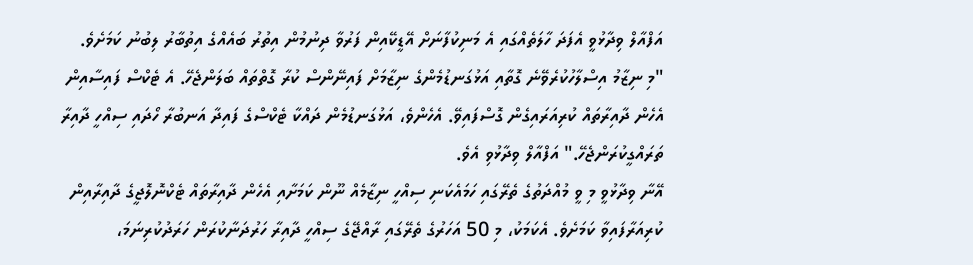އަފްއާލް ވިދާޅުވީ އެފަދަ ހާލަތެއްގައި އެ މަނިކުފާނަށް އޭޑީކޭއިން ފަރުވާ ދިނުމުން އިތުރު ބައެއްގެ އިތުބާރު ލިބުނު ކަމަށެވެ.
"މި ނިޒާމު އިސްލާހުކުރެވޭނެ ގޮތާއި އަޅުގަނޑުމެންގެ ނިޒާމަށް ފައިނޭންސް ކުރާ ގޮތްތައް ބަލަންޖެހޭ. އެ ޓެކްސް ފައިސާއިން އެހެން ދާއިރާތައް ކުރިއަރައިގެން ގޮސްފައިވޭ. އެހެންވެ، އަޅުގަނޑުމެން ދައްކާ ޓެކްސްގެ ފައިދާ އަނބުރާ ހޯދައި ސިއްހީ ދާއިރާ ތަރައްގީކުރަންޖެހޭ." އަފްއާލް ވިދާޅުވި އެވެ.
އޭނާ ވިދާޅުވީ މި ވީ މުއްދަތުގެ ތެރޭގައި ހަމައެކަނި ސިއްހީ ނިޒާމެއް ނޫން ކަމަށާއި އެހެން ދާއިރާތައް ޓެކްނޮލޮޖީގެ ދާއިރާއިން ކުރިއަރާފައިވާ ކަމަށެވެ. އެކަމަކު، މި 50 އަހަރުގެ ތެރޭގައި ރާއްޖޭގެ ސިއްހީ ދާއިރާ ހަރުދަނާކުރަން ހަރަދުކުރިނަމަ،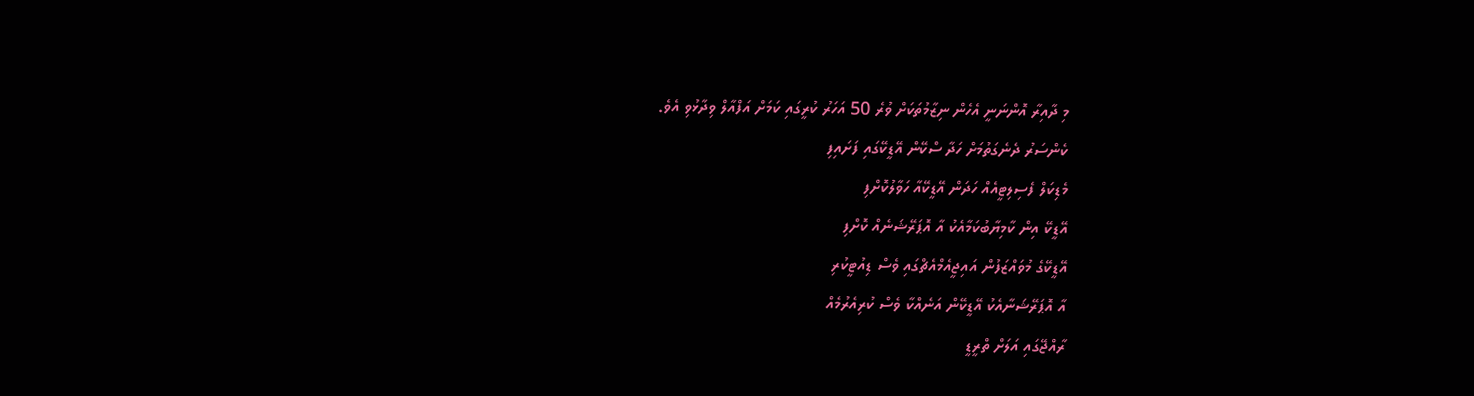މި ދާއިރާ އޮންނަނީ އެހެން ނިޒާމުތަކަށް ވުރެ 50 އަހަރު ކުރީގައި ކަމަށް އަފްއާލް ވިދާޅުވި އެވެ.
ކެންސަރު ދެނެގަތުމަށް ހަދާ ސްކޭން އޭޑީކޭގައި ފަށައިފި
މެޑިކަލް ފެސިލިޓީއެއް ހަދަން އޭޑީކޭއާ ހަވާލުކޮށްފި
އޭޑީކޭ އިން ކާމިޔާބުކަމާއެކު އާ އޮޕަރޭޝަނެއް ކޮށްފި
އޭޑީކޭގެ މުވައްޒަފުން އައިޖީއެމްއެޗްގައި ވެސް ޑިއުޓީކުރި
އާ އޮޕަރޭޝަނާއެކު އޭޑީކޭން އަނެއްކާ ވެސް ކުރިއެރުމެއް
ރާއްޖޭގައި އަލަށް ތްރީޑީ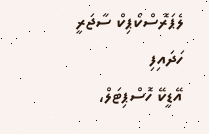ލެޕަރޮސްކޯޕިކް ސާޖަރީ ހަދައިފި
އޭޑީކޭ ހޮސްޕިޓަލް،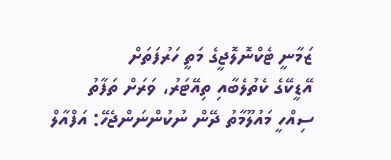ޒަމާނީ ޓެކްނޮލޮޖީގެ މަތީ ހަރުފަތަށް
އޭޑީކޭގެ ކެތުލެބާއި ތިއޭޓަރު، ވަރަށް ތަފާތު
ސިއްހީ މައުލޫމާތު ދޭން ނުކުންނަންޖެހޭ: އަފްއާލް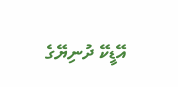އޭޑީކޭ ދުނިޔޭގެ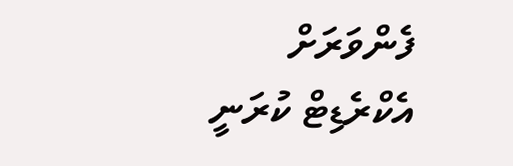ފެންވަރަށް އެކްރެޑިޓް ކުރަނީ